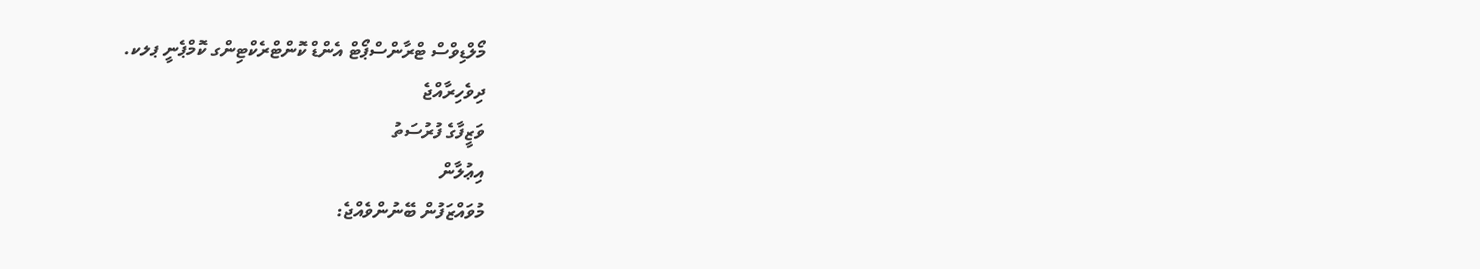މޯލްޑިވްސް ޓްރާންސްޕޯޓް އެންޑް ކޮންޓްރެކްޓިންގ ކޮމްޕެނީ ޕލކ.
ދިވެހިރާއްޖެ
ވަޒީފާގެ ފުރުސަތު
އިޢުލާން
މުވައްޒަފުން ބޭނުންވެއްޖެ: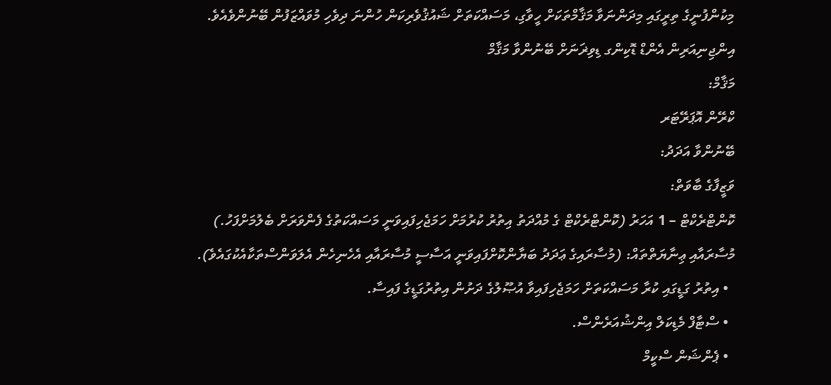މިކުންފުނީގެ ތިރީގައި މިދަންނަވާ މަޤާމްތަކަށް ހީވާގި، މަސައްކަތަށް ޝައުޤުވެރިކަން ހުންނަ ދިވެހި މުވައްޒަފުން ބޭނުންވެއެވެ.
އިންޖިނިއަރިން އެންޑް ޑޮކިންގ ޑިވިޜަނަށް ބޭނުންވާ މަޤާމް
މަޤާމް:
ކްރޭން އޮޕަރޭޓަރ
ބޭނުންވާ އަދަދު:
ވަޒީފާގެ ބާވަތް:
ކޮންޓްރެކްޓް – 1 އަހަރު (ކޮންޓްރެކްޓް ގެ މުއްދަތު އިތުރު ކުރުމަށް ހަމަޖެހިފައިވަނީ މަސައްކަތުގެ ފެންވަރަށް ބެލުމަށްފަހު.)
މުސާރައާއި ޢިނާޔަތްތައް: (މުސާރައިގެ ޢަދަދު ބަޔާންކޮށްފައިވަނީ އަސާސީ މުސާރައާއި އެހެނިހެން އެލަވަންސްތަކާއެކުގައެވެ).
  • އިތުރު ގަޑީގައި ކުރާ މަސައްކަތަށް ހަމަޖެހިފައިވާ އުޞޫލުގެ ދަށުން އިތުރުގަޑީގެ ފައިސާ.
  • ސްޓާފް މެޑިކަލް އިންޝުއަރެންސް.
  • ޕެންޝަން ސްކީމް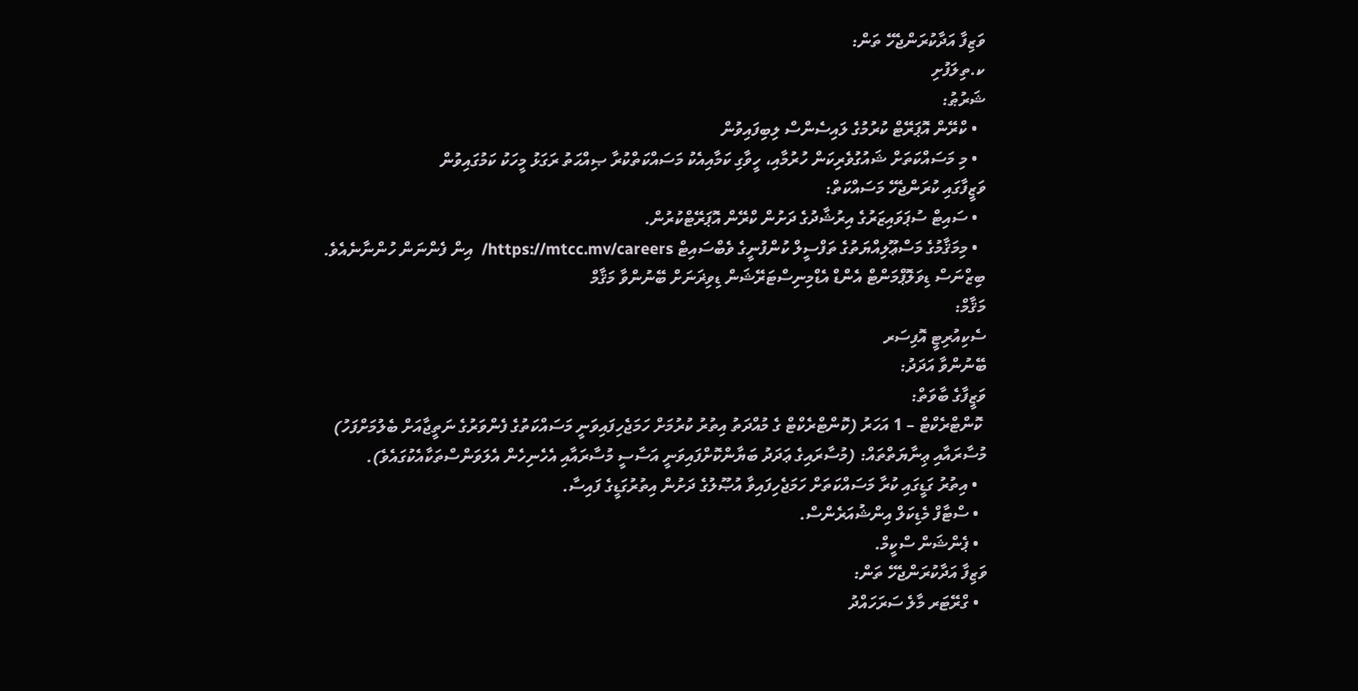ވަޒިފާ އަދާކުރަންޖެހޭ ތަން:
ކ.ތިލަފުށި
ޝަރުޠު:
  • ކްރޭން އޮޕަރޭޓް ކުރުމުގެ ލައިސެންސް ލިބިފައިވުން
  • މި މަސައްކަތަށް ޝައުގުވެރިކަން ހުރުމާއި، ހީވާގި ކަމާއިއެކު މަސައްކަތްކުރާ ޞިއްޙަތު ރަގަޅު މީހަކު ކަމުގައިވުން
ވަޒީފާގައި ކުރަންޖެހޭ މަސައްކަތް:
  • ސައިޓް ސުޕަވައިޒަރުގެ އިރުޝާދުގެ ދަށުން ކްރޭން އޮޕަރޭޓްކުރުން.
  • މިމަޤާމުގެ މަސްޢޫލިއްޔަތުގެ ތަފްސީލް ކުންފުނީގެ ވެބްސައިޓް https://mtcc.mv/careers/  އިން ފެންނަން ހުންނާނެއެވެ.
ބިޒްނަސް ޑިވަލޮޕްމަންޓް އެންޑް އެޑްމިނިސްޓަރޭޝަން ޑިވިޜަނަށް ބޭނުންވާ މަޤާމް
މަޤާމް:
ސެކިއުރިޓީ އޮފިސަރ
ބޭނުންވާ އަދަދު:
ވަޒީފާގެ ބާވަތް:
 ކޮންޓްރެކްޓް – 1 އަހަރު (ކޮންޓްރެކްޓް ގެ މުއްދަތު އިތުރު ކުރުމަށް ހަމަޖެހިފައިވަނީ މަސައްކަތުގެ ފެންވަރުގެ ނަތީޖާއަށް ބެލުމަށްފަހު)
މުސާރައާއި ޢިނާޔަތްތައް: (މުސާރައިގެ ޢަދަދު ބަޔާންކޮށްފައިވަނީ އަސާސީ މުސާރައާއި އެހެނިހެން އެލަވަންސްތަކާއެކުގައެވެ).
  • އިތުރު ގަޑީގައި ކުރާ މަސައްކަތަށް ހަމަޖެހިފައިވާ އުޞޫލުގެ ދަށުން އިތުރުގަޑީގެ ފައިސާ.
  • ސްޓާފް މެޑިކަލް އިންޝުއަރެންސް.
  • ޕެންޝަން ސްކީމް.
ވަޒިފާ އަދާކުރަންޖެހޭ ތަން:
  • ގްރޭޓަރ މާލެ ސަރަހައްދު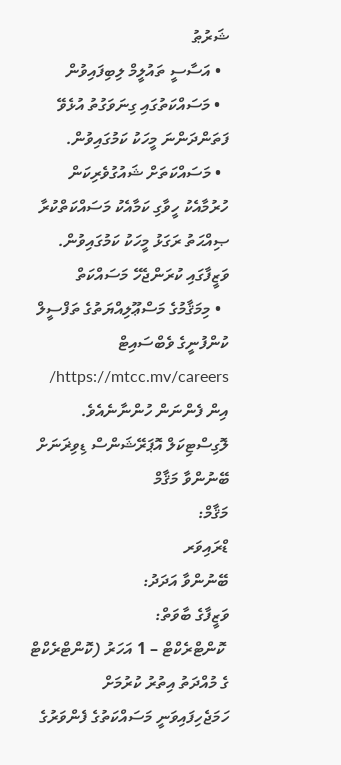ޝަރުޠު
  • އަސާސީ ތައުލީމް ލިބިފައިވުން
  • މަސައްކަތުގައި ގިނަވަގުތު އުޅެވޭ ފަތަންދަންނަ މީހަކު ކަމުގައިވުން.
  • މަސައްކަތަށް ޝައުގުވެރިކަން ހުރުމާއެކު ހީވާގި ކަމާއެކު މަސައްކަތްކުރާ ޞިއްޙަތު ރަގަޅު މީހަކު ކަމުގައިވުން.
ވަޒީފާގައި ކުރަންޖެހޭ މަސައްކަތް
  • މިމަޤާމުގެ މަސްޢޫލިއްޔަތުގެ ތަފްސީލް ކުންފުނީގެ ވެބްސައިޓް https://mtcc.mv/careers/  އިން ފެންނަން ހުންނާނެއެވެ.
ލޮގިސްޓިކަލް އޮޕަރޭޝަންސް ޑިވިޜަނަށް ބޭނުންވާ މަޤާމް
މަޤާމް:
ޑްރައިވަރ
ބޭނުންވާ އަދަދު:
ވަޒީފާގެ ބާވަތް:
 ކޮންޓްރެކްޓް – 1 އަހަރު (ކޮންޓްރެކްޓް ގެ މުއްދަތު އިތުރު ކުރުމަށް ހަމަޖެހިފައިވަނީ މަސައްކަތުގެ ފެންވަރުގެ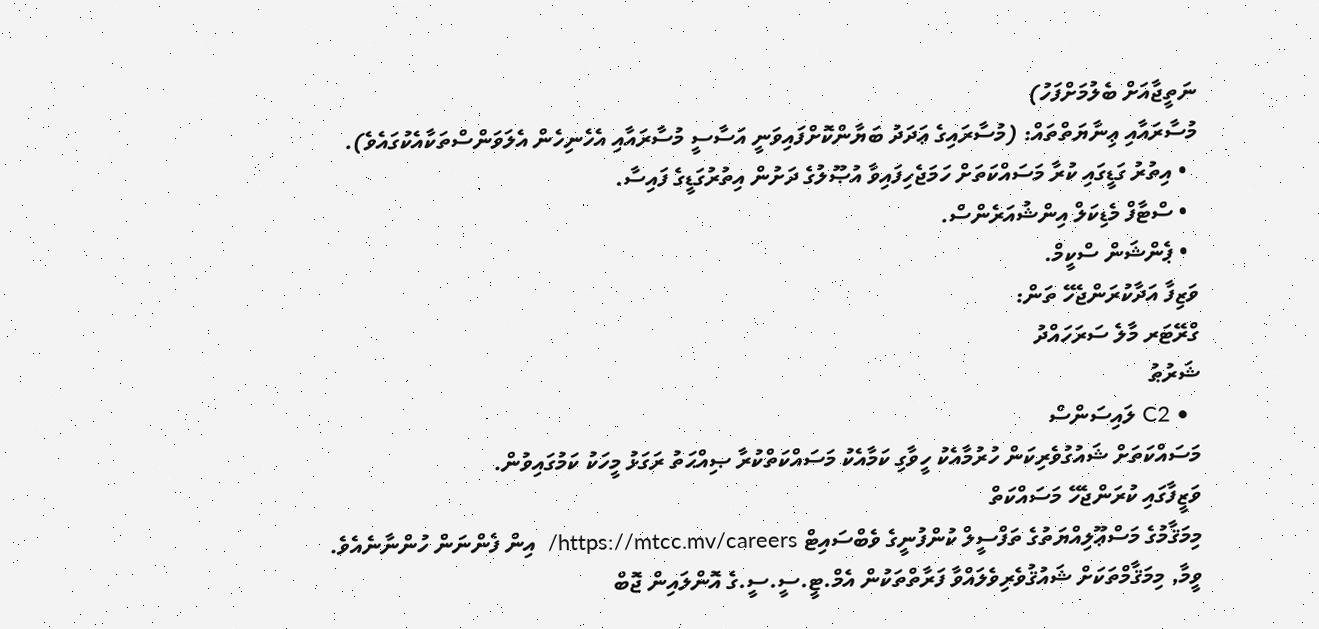ނަތީޖާއަށް ބެލުމަށްފަހު)
މުސާރައާއި ޢިނާޔަތްތައް: (މުސާރައިގެ ޢަދަދު ބަޔާންކޮށްފައިވަނީ އަސާސީ މުސާރައާއި އެހެނިހެން އެލަވަންސްތަކާއެކުގައެވެ).
  • އިތުރު ގަޑީގައި ކުރާ މަސައްކަތަށް ހަމަޖެހިފައިވާ އުޞޫލުގެ ދަށުން އިތުރުގަޑީގެ ފައިސާ.
  • ސްޓާފް މެޑިކަލް އިންޝުއަރެންސް.
  • ޕެންޝަން ސްކީމް.
ވަޒިފާ އަދާކުރަންޖެހޭ ތަން:
ގްރޭޓަރ މާލެ ސަރަހައްދު
ޝަރުޠު
  • C2 ލައިސަންސް
މަސައްކަތަށް ޝައުގުވެރިކަން ހުރުމާއެކު ހީވާގި ކަމާއެކު މަސައްކަތްކުރާ ޞިއްޙަތު ރަގަޅު މީހަކު ކަމުގައިވުން.
ވަޒީފާގައި ކުރަންޖެހޭ މަސައްކަތް
މިމަޤާމުގެ މަސްޢޫލިއްޔަތުގެ ތަފްސީލް ކުންފުނީގެ ވެބްސައިޓް https://mtcc.mv/careers/  އިން ފެންނަން ހުންނާނެއެވެ.
ވީމާ, މިމަޤާމްތަކަށް ޝައުޤުވެރިވެލައްވާ ފަރާތްތަކުން އެމް.ޓީ.ސީ.ސީ.ގެ އޮންލައިން ޖޮބް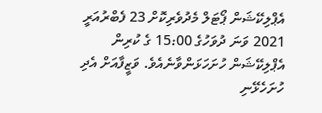އެޕްލިކޭޝަން ޕޯޓަލް މެދުވެރިކޮށް 23 ފެބްރުއަރީ 2021 ވަނަ ދުވަހުގެ 15:00 ގެ ކުރިން އެޕްލިކޭޝަން ހުށަހަޅަންވާނެއެވެ. ވަޒީފާއަށް އެދި ހުށަހެޅޭނި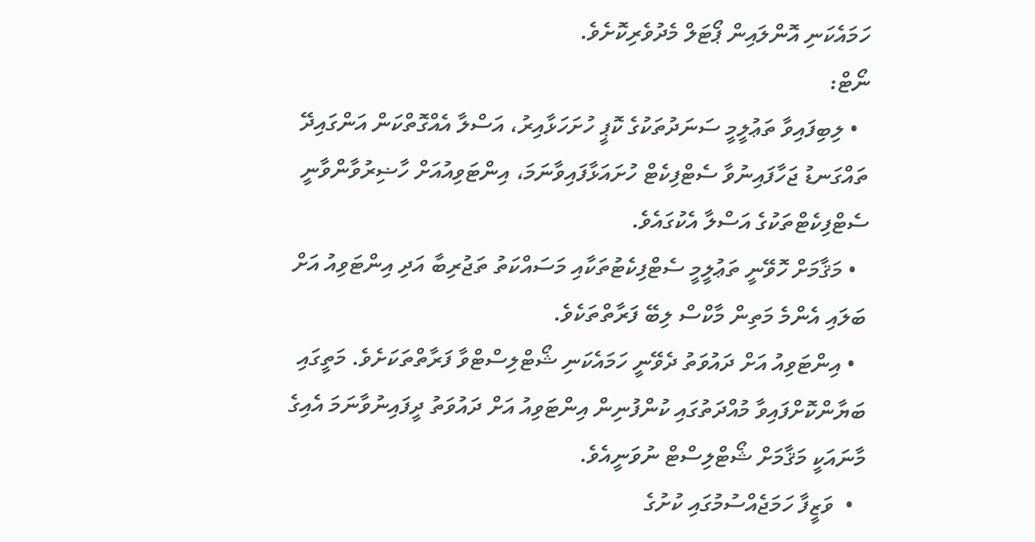ހަމައެކަނި އޮންލައިން ޕޯޓަލް މެދުވެރިކޮށެވެ.
ނޯޓް:
  • ލިބިފައިވާ ތަޢުލީމީ ސަނަދުތަކުގެ ކޮޕީ ހުށަހަޅާއިރު، އަސްލާ އެއްގޮތްކަން އަންގައިދޭ ތައްގަނޑު ޖަހާފައިނުވާ ސެޓްފިކެޓް ހުށައަޅާފައިވާނަމަ، އިންޓަވިއުއަށް ހާޟިރުވާންވާނީ ސެޓްފިކެޓްތަކުގެ އަސްލާ އެކުގައެވެ.
  • މަޤާމަށް ހޮވޭނީ ތަޢުލީމީ ސެޓްފިކެޓުތަކާއި މަސައްކަތު ތަޖުރިބާ އަދި އިންޓަވިއު އަށް ބަލައި އެންމެ މަތިން މާކްސް ލިބޭ ފަރާތްތަކެވެ.
  • އިންޓަވިއު އަށް ދައުވަތު ދެވޭނީ ހަމައެކަނި ޝޯޓްލިސްޓްވާ ފަރާތްތަކަށެވެ. މަތީގައި ބަޔާންކޮށްފައިވާ މުއްދަތުގައި ކުންފުނިން އިންޓަވިއު އަށް ދައުވަތު ދީފައިނުވާނަމަ އެއިގެ މާނައަކީ މަޤާމަށް ޝޯޓްލިސްޓް ނުވަނީއެވެ.
  •  ވަޒީފާ ހަމަޖެއްސުމުގައި ކުށުގެ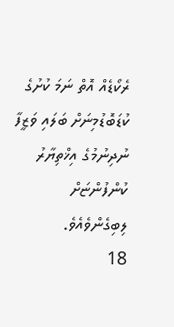ރެކޯޑެއް އޮތް ނަމަ ކުށުގެ ކުޑަބޮޑުމިނަށް ބަލައި ވަޒީފާ ނުދިނުމުގެ އިޚްތިޔާރު ކުންފުންޏަށް ލިބިގެންވެއެވެ.
18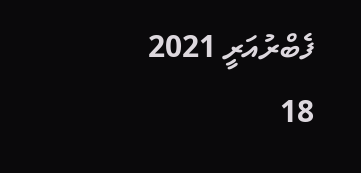ފެބްރުއަރީ 2021
18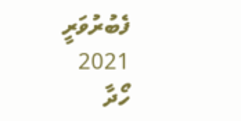ފެބުރުވަރީ 2021
ހޯދާ